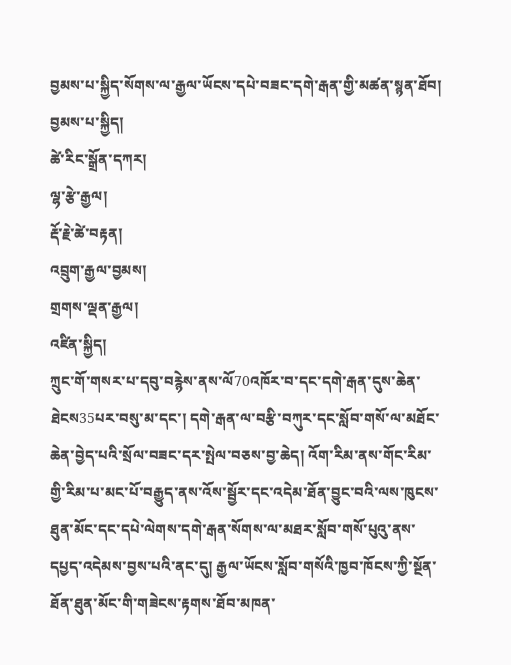བྱམས་པ་སྐྱིད་སོགས་ལ་རྒྱལ་ཡོངས་དཔེ་བཟང་དགེ་རྒན་གྱི་མཚན་སྙན་ཐོབ།
བྱམས་པ་སྐྱིད།
ཚེ་རིང་སྒྲོན་དཀར།
ལྷ་རྩེ་རྒྱལ།
རྡོ་རྗེ་ཚེ་བརྟན།
འབྲུག་རྒྱལ་བྱམས།
གྲགས་ལྡན་རྒྱལ།
འཛིན་སྐྱིད།
ཀྲུང་གོ་གསར་པ་དབུ་བརྙེས་ནས་ལོ70འཁོར་བ་དང་དགེ་རྒན་དུས་ཆེན་ཐེངས35པར་བསུ་མ་དང་། དགེ་རྒན་ལ་བརྩི་བཀུར་དང་སློབ་གསོ་ལ་མཐོང་ཆེན་བྱེད་པའི་སྲོལ་བཟང་དར་སྤེལ་བཅས་བྱ་ཆེད། འོག་རིམ་ནས་གོང་རིམ་གྱི་རིམ་པ་མང་པོ་བརྒྱུད་ནས་འོས་སྦྱོར་དང་འདེམ་ཐོན་བྱུང་བའི་ལས་ཁུངས་ཐུན་མོང་དང་དཔེ་ལེགས་དགེ་རྒན་སོགས་ལ་མཐར་སློབ་གསོ་པུའུ་ནས་དཔྱད་འདེམས་བྱས་པའི་ནང་དུ། རྒྱལ་ཡོངས་སློབ་གསོའི་ཁྱབ་ཁོངས་ཀྱི་སྔོན་ཐོན་ཐུན་མོང་གི་གཟེངས་རྟགས་ཐོབ་མཁན་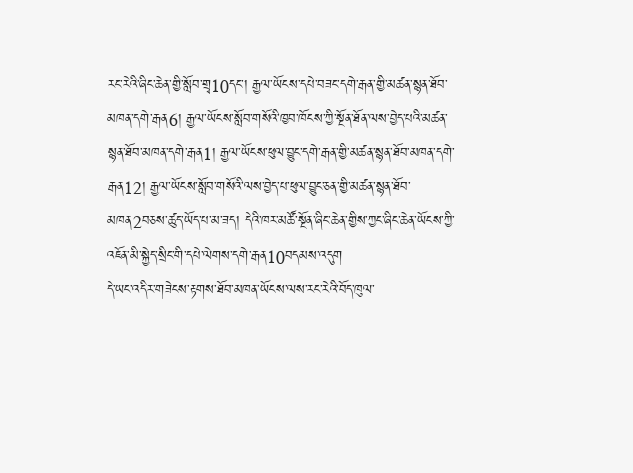རང་རེའི་ཞིང་ཆེན་གྱི་སློབ་གྲྭ10དང་། རྒྱལ་ཡོངས་དཔེ་བཟང་དགེ་རྒན་གྱི་མཚན་སྙན་ཐོབ་མཁན་དགེ་རྒན6། རྒྱལ་ཡོངས་སློབ་གསོའི་ཁྱབ་ཁོངས་ཀྱི་སྔོན་ཐོན་ལས་བྱེད་པའི་མཚན་སྙན་ཐོབ་མཁན་དགེ་རྒན1། རྒྱལ་ཡོངས་ཕུལ་བྱུང་དགེ་རྒན་གྱི་མཚན་སྙན་ཐོབ་མཁན་དགེ་རྒན12། རྒྱལ་ཡོངས་སློབ་གསོའི་ལས་བྱེད་པ་ཕུལ་བྱུང་ཅན་གྱི་མཚན་སྙན་ཐོབ་མཁན2བཅས་ཚུད་ཡོད་པ་མ་ཟད། དེའི་ཁར་མཚོ་སྔོན་ཞིང་ཆེན་གྱིས་ཀྱང་ཞིང་ཆེན་ཡོངས་ཀྱི་འཇོན་མི་སྐྱེད་སྲིང་གི་དཔེ་ལེགས་དགེ་རྒན10བདམས་འདུག
དེ་ཡང་འདིར་གཟེངས་རྟགས་ཐོབ་མཁན་ཡོངས་ལས་རང་རེའི་བོད་ཁུལ་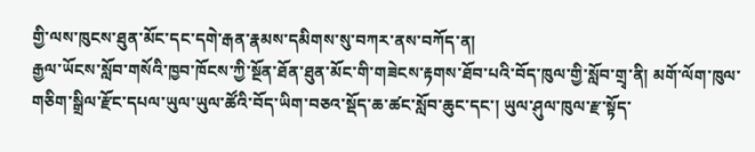གྱི་ལས་ཁུངས་ཐུན་མོང་དང་དགེ་རྒན་རྣམས་དམིགས་སུ་བཀར་ནས་བཀོད་ན།
རྒྱལ་ཡོངས་སློབ་གསོའི་ཁྱབ་ཁོངས་ཀྱི་སྔོན་ཐོན་ཐུན་མོང་གི་གཟེངས་རྟགས་ཐོབ་པའི་བོད་ཁུལ་གྱི་སློབ་གྲྭ་ནི། མགོ་ལོག་ཁུལ་གཅིག་སྒྲིལ་རྫོང་དཔལ་ཡུལ་ཡུལ་ཚོའི་བོད་ཡིག་བཅའ་སྡོད་ཆ་ཚང་སློབ་ཆུང་དང་། ཡུལ་ཤུལ་ཁུལ་རྫ་སྟོད་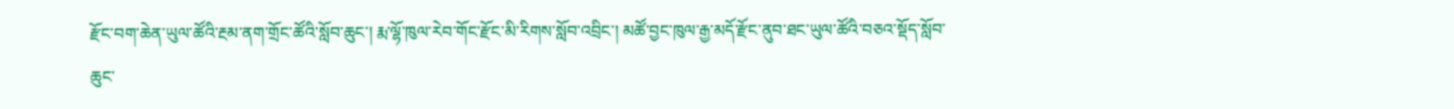རྫོང་བག་ཆེན་ཡུལ་ཚོའི་རྔམ་ནག་གྲོང་ཚོའི་སློབ་ཆུང་། རྨ་ལྷོ་ཁུལ་རེབ་གོང་རྫོང་མི་རིགས་སློབ་འབྲིང་། མཚོ་བྱང་ཁུལ་རྒྱ་མདོ་རྫོང་ནུབ་ཐང་ཡུལ་ཚོའི་བཅའ་སྡོད་སློབ་ཆུང་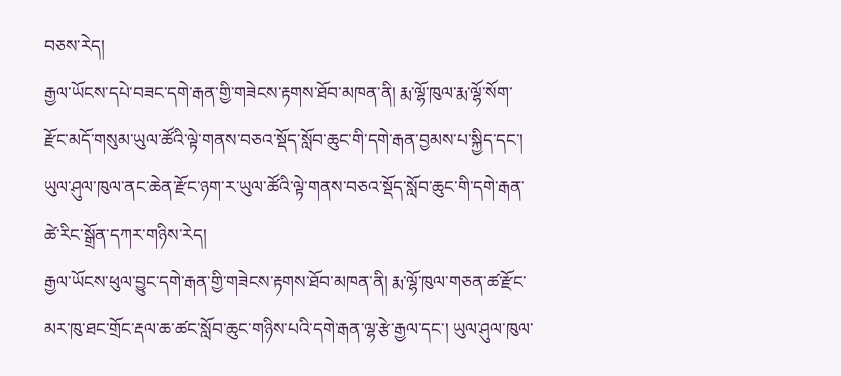བཅས་རེད།
རྒྱལ་ཡོངས་དཔེ་བཟང་དགེ་རྒན་གྱི་གཟེངས་རྟགས་ཐོབ་མཁན་ནི། རྨ་ལྷོ་ཁུལ་རྨ་ལྷོ་སོག་རྫོང་མདོ་གསུམ་ཡུལ་ཚོའི་ལྟེ་གནས་བཅའ་སྡོད་སློབ་ཆུང་གི་དགེ་རྒན་བྱམས་པ་སྐྱིད་དང་། ཡུལ་ཤུལ་ཁུལ་ནང་ཆེན་རྫོང་ཉག་ར་ཡུལ་ཚོའི་ལྟེ་གནས་བཅའ་སྡོད་སློབ་ཆུང་གི་དགེ་རྒན་ཚེ་རིང་སྒྲོན་དཀར་གཉིས་རེད།
རྒྱལ་ཡོངས་ཕུལ་བྱུང་དགེ་རྒན་གྱི་གཟེངས་རྟགས་ཐོབ་མཁན་ནི། རྨ་ལྷོ་ཁུལ་གཅན་ཚ་རྫོང་མར་ཁུ་ཐང་གྲོང་རྡལ་ཆ་ཚང་སློབ་ཆུང་གཉིས་པའི་དགེ་རྒན་ལྷ་རྩེ་རྒྱལ་དང་། ཡུལ་ཤུལ་ཁུལ་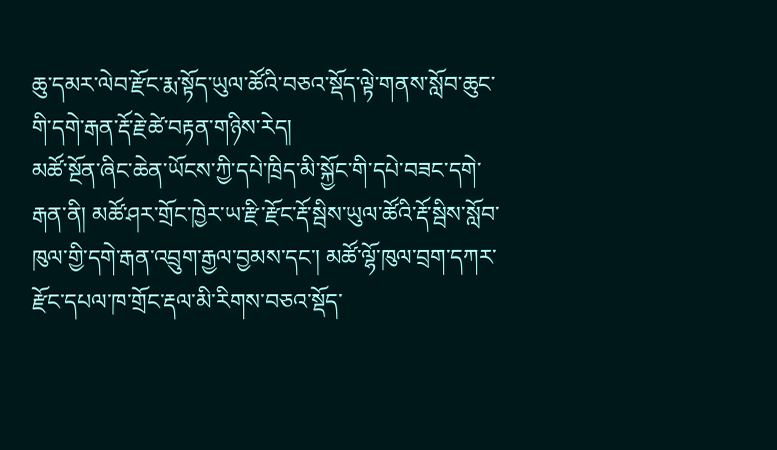ཆུ་དམར་ལེབ་རྫོང་རྨ་སྟོད་ཡུལ་ཚོའི་བཅའ་སྡོད་ལྟེ་གནས་སློབ་ཆུང་གི་དགེ་རྒན་རྡོ་རྗེ་ཚེ་བརྟན་གཉིས་རེད།
མཚོ་སྔོན་ཞིང་ཆེན་ཡོངས་ཀྱི་དཔེ་ཁྲིད་མི་སྐྱོང་གི་དཔེ་བཟང་དགེ་རྒན་ནི། མཚོ་ཤར་གྲོང་ཁྱེར་ཡ་རྫི་རྫོང་རྡོ་སྦིས་ཡུལ་ཚོའི་རྡོ་སྦིས་སློབ་ཁུལ་གྱི་དགེ་རྒན་འབྲུག་རྒྱལ་བྱམས་དང་། མཚོ་ལྷོ་ཁུལ་བྲག་དཀར་རྫོང་དཔལ་ཁ་གྲོང་རྡལ་མི་རིགས་བཅའ་སྡོད་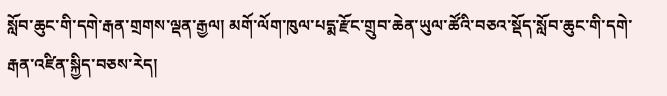སློབ་ཆུང་གི་དགེ་རྒན་གྲགས་ལྡན་རྒྱལ། མགོ་ལོག་ཁུལ་པདྨ་རྫོང་གྲུབ་ཆེན་ཡུལ་ཚོའི་བཅའ་སྡོད་སློབ་ཆུང་གི་དགེ་རྒན་འཛིན་སྐྱིད་བཅས་རེད།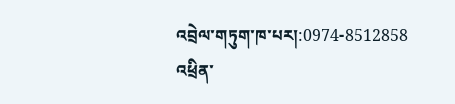འབྲེལ་གཏུག་ཁ་པར།:0974-8512858
འཕྲིན་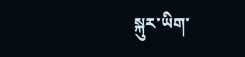སྐུར་ཡིག་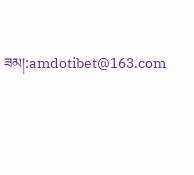ཟམ།:amdotibet@163.com